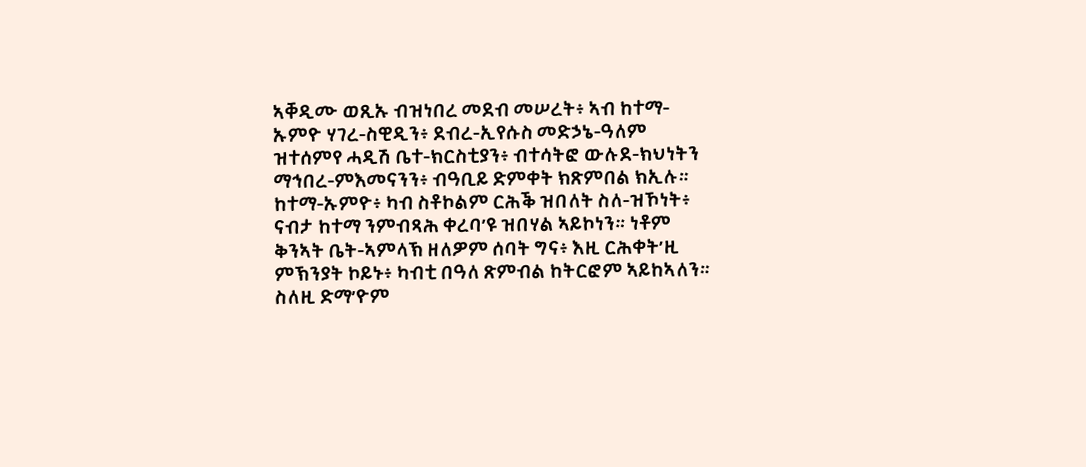ኣቐዲሙ ወጺኡ ብዝነበረ መደብ መሠረት፥ ኣብ ከተማ-ኡምዮ ሃገረ-ስዊዲን፥ ደብረ-ኢየሱስ መድኃኔ-ዓለም ዝተሰምየ ሓዲሽ ቤተ-ክርስቲያን፥ ብተሳትፎ ውሉደ-ክህነትን ማኅበረ-ምእመናንን፥ ብዓቢይ ድምቀት ክጽምበል ክኢሉ። ከተማ-ኡምዮ፥ ካብ ስቶኮልም ርሕቕ ዝበለት ስለ-ዝኾነት፥ ናብታ ከተማ ንምብጻሕ ቀረባ’ዩ ዝበሃል ኣይኮነን። ነቶም ቅንኣት ቤት-ኣምላኽ ዘለዎም ሰባት ግና፥ እዚ ርሕቀት’ዚ ምኽንያት ኮይኑ፥ ካብቲ በዓለ ጽምብል ከትርፎም ኣይከኣለን። ስለዚ ድማ’ዮም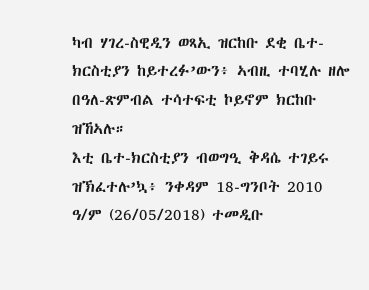ካብ ሃገረ-ስዊዲን ወጻኢ ዝርከቡ ደቂ ቤተ-ክርስቲያን ከይተረፉ’ውን፥ ኣብዚ ተባሂሉ ዘሎ በዓለ-ጽምብል ተሳተፍቲ ኮይኖም ክርከቡ ዝኸኣሉ።
እቲ ቤተ-ክርስቲያን ብወግዒ ቅዳሴ ተገይሩ ዝኽፈተሉ’ኳ፥ ንቀዳም 18-ግንቦት 2010 ዓ/ም (26/05/2018) ተመዲቡ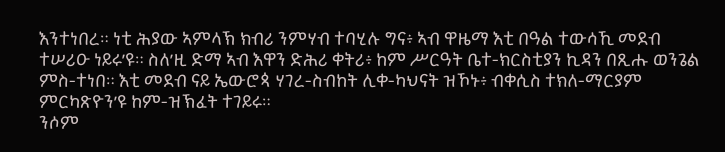እንተነበረ። ነቲ ሕያው ኣምላኽ ክብሪ ንምሃብ ተባሂሉ ግና፥ ኣብ ዋዜማ እቲ በዓል ተውሳኺ መደብ ተሠሪዑ ነይሩ’ዩ። ስለ’ዚ ድማ ኣብ እዋን ድሕሪ ቀትሪ፥ ከም ሥርዓት ቤተ-ክርስቲያን ኪዳን በጺሑ ወንጌል ምስ-ተነበ። እቲ መደብ ናይ ኤውሮጳ ሃገረ-ስብከት ሊቀ-ካህናት ዝኾኑ፥ ብቀሲስ ተክለ-ማርያም ምርካጽዮን’ዩ ከም-ዝኽፈት ተገይሩ።
ንሶም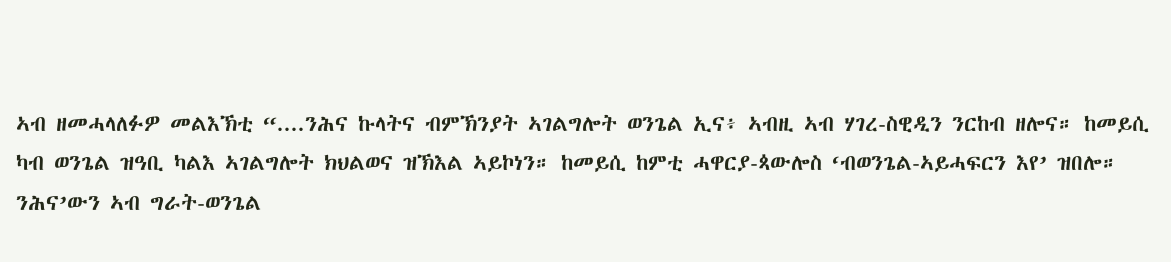ኣብ ዘመሓላለፉዎ መልእኽቲ “....ንሕና ኩላትና ብምኽንያት ኣገልግሎት ወንጌል ኢና፥ ኣብዚ ኣብ ሃገረ-ስዊዲን ንርከብ ዘሎና። ከመይሲ ካብ ወንጌል ዝዓቢ ካልእ ኣገልግሎት ክህልወና ዝኽእል ኣይኮነን። ከመይሲ ከምቲ ሓዋርያ-ጳውሎስ ‘ብወንጌል-ኣይሓፍርን እየ’ ዝበሎ። ንሕና’ውን ኣብ ግራት-ወንጌል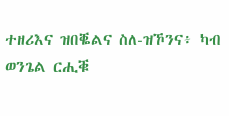ተዘሪእና ዝበቘልና ስለ-ዝኾንና፥ ካብ ወንጌል ርሒቑ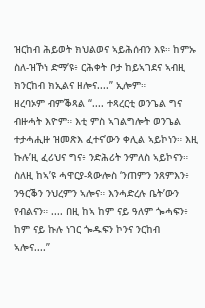ዝርከብ ሕይወት ክህልወና ኣይሕሰብን እዩ። ከምኡ ስለ-ዝኾነ ድማ’ዩ፥ ርሕቀት ቦታ ከይኣገደና ኣብዚ ክንርከብ ክኢልና ዘሎና....” ኢሎም።
ዘረባኦም ብምቕጻል “.... ተጻረርቲ ወንጌል ግና ብዙሓት እዮም። እቲ ምስ ኣገልግሎት ወንጌል ተታሓሒዙ ዝመጽእ ፈተና’ውን ቀሊል ኣይኮነን። እዚ ኩሉ’ዚ ፈሪህና ግና፥ ንድሕሪት ንምለስ ኣይኮናን። ስለዚ ከኣ’ዩ ሓዋርያ-ጳውሎስ ‘ንጠምን ንጸምእን፥ ንዓርቕን ንህረምን ኣሎና። እንሓድረሉ ቤት’ውን የብልናን። .... በዚ ከኣ ከም ናይ ዓለም ጐሓፍን፥ ከም ናይ ኩሉ ነገር ጐዱፍን ኮንና ንርከብ ኣሎና....”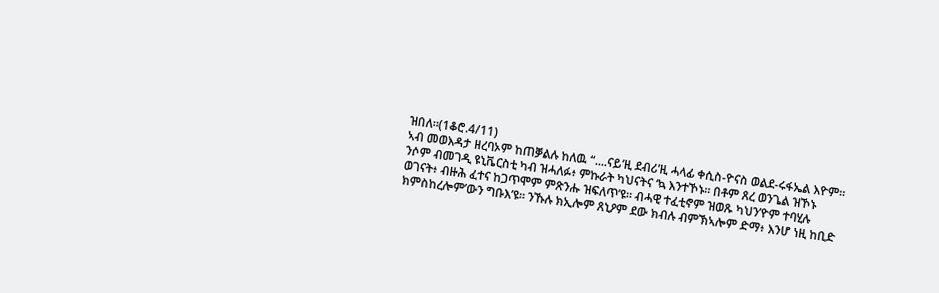ዝበለ።(1ቆሮ.4/11)
ኣብ መወእዳታ ዘረባኦም ከጠቓልሉ ከለዉ “....ናይ’ዚ ደብሪ’ዚ ሓላፊ ቀሲስ-ዮናስ ወልደ-ሩፋኤል እዮም። ንሶም ብመገዲ ዩኒቬርስቲ ካብ ዝሓለፉ፥ ምኩራት ካህናትና ‘ኳ እንተኾኑ። በቶም ጸረ ወንጌል ዝኾኑ ወገናት፥ ብዙሕ ፈተና ከጋጥሞም ምጽንሑ ዝፍለጥ’ዩ። ብሓዊ ተፈቲኖም ዝወጹ ካህን’ዮም ተባሂሉ ክምስከረሎም’ውን ግቡእ’ዩ። ንኹሉ ክኢሎም ጸኒዖም ደው ክብሉ ብምኽኣሎም ድማ፥ እንሆ ነዚ ከቢድ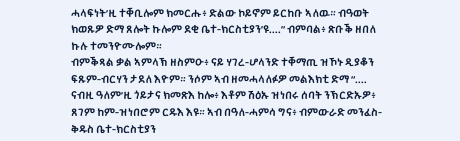ሓላፍነት’ዚ ተቐቢሎም ክመርሑ፥ ድልው ኮይኖም ይርከቡ ኣለዉ። ብዓወት ክወጹዎ ድማ ጸሎት ኩሎም ደቂ ቤተ-ክርስቲያን’ዩ....” ብምባል፥ ጽቡቕ ዘበለ ኩሉ ተመንዮሙሎም።
ብምቕጻል ቃል ኣምላኽ ዘስምዑ፥ ናይ ሃገረ-ሆላንድ ተቐማጢ ዝኾኑ ዲያቆን ፍጹም-ብርሃን ታደለ እዮም። ንሶም ኣብ ዘመሓላለፉዎ መልእክቲ ድማ “.... ናብዚ ዓለም’ዚ ጎይታና ክመጽእ ከሎ፥ እቶም ሽዕኡ ዝነበሩ ሰባት ንኽርድኡዎ፥ ጸገም ከም-ዝነበሮም ርዱእ እዩ። ኣብ በዓለ-ሓምሳ ግና፥ ብምውራድ መንፈስ-ቅዱስ ቤተ-ክርስቲያን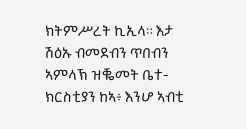ክትምሥረት ኪኢላ። እታ ሽዕኡ ብመደብን ጥበብን ኣምላኽ ዝቘመት ቤተ-ክርስቲያን ከኣ፥ እንሆ ኣብቲ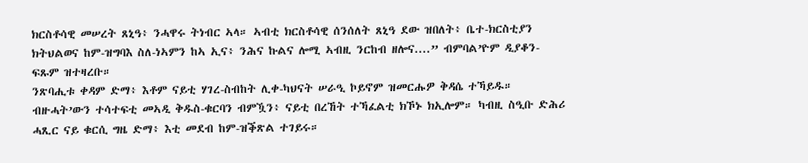ክርስቶሳዊ መሠረት ጸኒዓ፥ ንሓዋሩ ትነብር ኣላ። ኣብቲ ክርስቶሳዊ ሰንሰለት ጸኒዓ ደው ዝበለት፥ ቤተ-ክርስቲያን ክትህልወና ከም-ዝግባእ ስለ-ነኣምን ከኣ ኢና፥ ንሕና ኩልና ሎሚ ኣብዚ ንርከብ ዘሎና....” ብምባል’ዮም ዲያቆን-ፍጹም ዝተዛረቡ።
ንጽባሒቱ ቀዳም ድማ፥ እቶም ናይቲ ሃገረ-ስብከት ሊቀ-ካህናት ሠራዒ ኮይኖም ዝመርሑዎ ቅዳሴ ተኻይዱ። ብዙሓት’ውን ተሳተፍቲ መኣዲ ቅዱስ-ቁርባን ብምዃን፥ ናይቲ በረኸት ተኻፈልቲ ክኾኑ ክኢሎም። ካብዚ ስዒቡ ድሕሪ ሓጺር ናይ ቁርሲ ግዜ ድማ፥ እቲ መደብ ከም-ዝቕጽል ተገይሩ።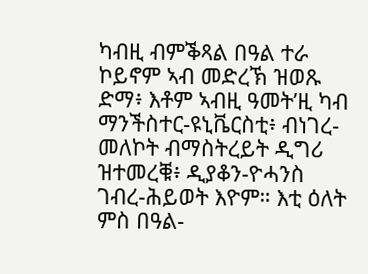ካብዚ ብምቕጻል በዓል ተራ ኮይኖም ኣብ መድረኽ ዝወጹ ድማ፥ እቶም ኣብዚ ዓመት’ዚ ካብ ማንችስተር-ዩኒቬርስቲ፥ ብነገረ-መለኮት ብማስትረይት ዲግሪ ዝተመረቑ፥ ዲያቆን-ዮሓንስ ገብረ-ሕይወት እዮም። እቲ ዕለት ምስ በዓል-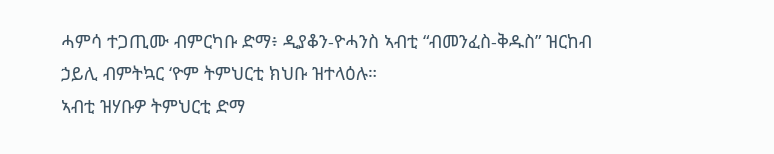ሓምሳ ተጋጢሙ ብምርካቡ ድማ፥ ዲያቆን-ዮሓንስ ኣብቲ “ብመንፈስ-ቅዱስ” ዝርከብ ኃይሊ ብምትኳር ‘ዮም ትምህርቲ ክህቡ ዝተላዕሉ።
ኣብቲ ዝሃቡዎ ትምህርቲ ድማ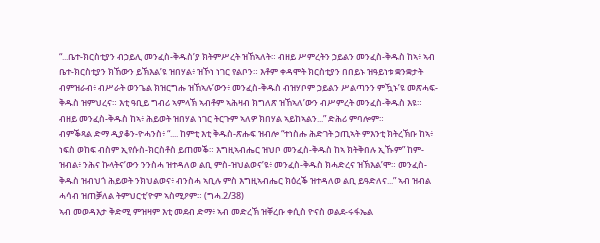“...ቤተ-ክርስቲያን ብኃይሊ መንፈስ-ቅዱስ’ያ ክትምሥረት ዝኸኣለት። ብዘይ ሥምረትን ኃይልን መንፈስ-ቅዱስ ከኣ፥ ኣብ ቤተ-ክርስቲያን ክኸውን ይኽእል’ዩ ዝበሃል፥ ዝኾነ ነገር የልቦን። እቶም ቀዳሞት ክርስቲያን በበይኑ ዝዓይነቱ ቋንቋታት ብምዝራብ፥ ብሥራት ወንጌል ክዝርግሑ ዝኸኣሉ’ውን፥ መንፈስ-ቅዱስ ብዝሃቦም ኃይልን ሥልጣንን ምዃኑ’ዩ መጽሓፍ-ቅዱስ ዝምህረና። እቲ ዓቢይ ግብሪ ኣምላኽ ኣብቶም ኣሕዛብ ክግለጽ ዝኸኣለ’ውን ብሥምረት መንፈስ-ቅዱስ እዩ። ብዘይ መንፈስ-ቅዱስ ከኣ፥ ሕይወት ዝበሃል ነገር ትርጉም ኣለዎ ክበሃል ኣይከኣልን...” ድሕሪ ምባሎም።
ብምቕጻል ድማ ዲያቆን-ዮሓንስ፥ “.... ከምቲ እቲ ቅዱስ-ጽሑፍ ዝብሎ “ተነስሑ ሕድገት ኃጢኣት ምእንቲ ክትረኽቡ ከኣ፥ ነፍስ ወከፍ ብስም ኢየሱስ-ክርስቶስ ይጠመቕ። እግዚኣብሔር ዝህቦ መንፈስ-ቅዱስ ከኣ ክትቅበሉ ኢኹም” ከም-ዝብል፥ ንሕና ኩላትና’ውን ንንስሓ ዝተዳለወ ልቢ ምስ-ዝህልወና’ዩ፥ መንፈስ-ቅዱስ ክሓድረና ዝኽእል’ሞ። መንፈስ-ቅዱስ ዝብህጎ ሕይወት ንክህልወና፥ ብንስሓ ኣቢሉ ምስ እግዚኣብሔር ክዕረቕ ዝተዳለወ ልቢ ይዓድለና...” ኣብ ዝብል ሓሳብ ዝጠቓለል ትምህርቲ’ዮም ኣስሚዖም። (ግሓ.2/38)
ኣብ መወዳእታ ቅድሚ ምዝዛም እቲ መደብ ድማ፥ ኣብ መድረኽ ዝቐረቡ ቀሲስ ዮናስ ወልደ-ሩፋኤል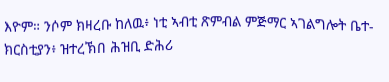እዮም። ንሶም ክዛረቡ ከለዉ፥ ነቲ ኣብቲ ጽምብል ምጅማር ኣገልግሎት ቤተ-ክርስቲያን፥ ዝተረኽበ ሕዝቢ ድሕሪ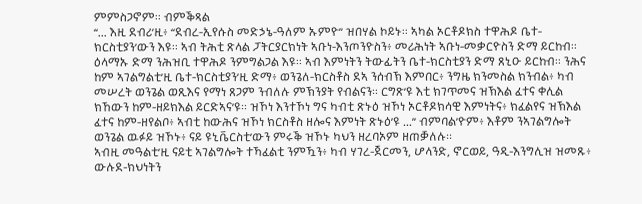ምምስጋኖም። ብምቕጻል
“... እዚ ደብሪ’ዚ፥ “ደብረ-ኢየሱስ መድኃኔ-ዓለም ኡምዮ” ዝበሃል ኮይኑ። ኣካል ኦርቶዶክስ ተዋሕዶ ቤተ-ክርስቲያን’ውን እዩ። ኣብ ትሕቲ ጽላል ፓትርያርክነት ኣቡነ-እንጦንዮስን፥ መሪሕነት ኣቡነ-መቃርዮስን ድማ ይርከብ። ዕላማኡ ድማ ንሕዝቢ ተዋሕዶ ንምግልጋል እዩ። ኣብ እምነትን ትውፊትን ቤተ-ክርስቲያን ድማ ጸኒዑ ይርከብ። ንሕና ከም ኣገልግልቲ’ዚ ቤተ-ክርስቲያን’ዚ ድማ፥ ወንጌለ-ክርስቶስ ደኣ ንሰብኽ እምበር፥ ንግዜ ክንመስል ክንብል፥ ካብ መሠረት ወንጌል ወጺእና የማነ ጸጋም ንብለሉ ምኽንያት የብልናን። ርግጽ’ዩ እቲ ክገጥመና ዝኽእል ፈተና ቀሊል ክኸውን ከም-ዘይክእል ይርድኣና’ዩ። ዝኾነ እንተኾነ ግና ካብቲ ጽኑዕ ዝኾነ ኦርቶዶክሳዊ እምነትና፥ ክፈልየና ዝኽእል ፈተና ከም-ዘየልቦ፥ ኣብቲ ከውሕና ዝኾነ ክርስቶስ ዘሎና እምነት ጽኑዕ’ዩ ...” ብምባል’ዮም፥ እቶም ንኣገልግሎት ወንጌል ዉፉይ ዝኾኑ፥ ናይ ዩኒቬርስቲ’ውን ምሩቕ ዝኾኑ ካህን ዘረባኦም ዘጠቓለሉ።
ኣብዚ መዓልቲ’ዚ ናይቲ ኣገልግሎት ተኻፈልቲ ንምዃን፥ ካብ ሃገረ-ጀርመን, ሆላንድ, ኖርወይ, ዓዲ-እንግሊዝ ዝመጹ፥ ውሉደ-ክህነትን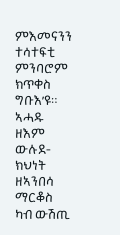ምእመናንን ተሳተፍቲ ምንባሮም ክጥቀስ ግቡእ’ዩ።
ኣሓዱ ዘእም ውሉደ-ክህነት
ዘኣንበሳ ማርቆስ
ካብ ውሽጢ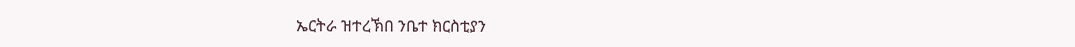ኤርትራ ዝተረኽበ ንቤተ ክርስቲያን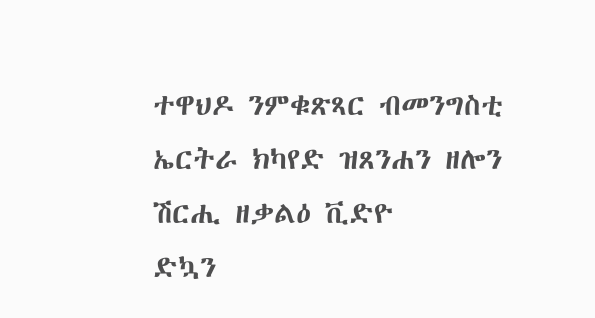ተዋህዶ ንምቁጽጻር ብመንግስቲ ኤርትራ ክካየድ ዝጸንሐን ዘሎን ሽርሒ ዘቃልዕ ቪድዮ
ድኳን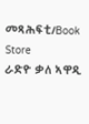መጻሕፍቲ/Book Store
ራድዮ ቃለ ኣዋዲ